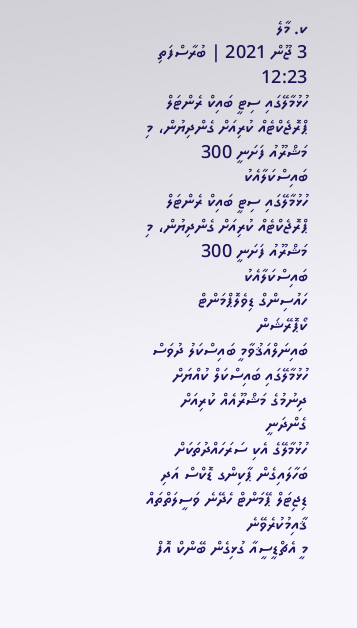ކ. މާލެ
3 ޖޫން 2021 | ބުރާސްފަތި 12:23
ހުޅުމާލޭގައި ސިޓީ ބައިކް ރެންޓަލް ޕްރޮޖެކްޓެއް ކުރިއަށް ގެންދިޔުން، މި މަޝްރޫއު ފަށަނީ 300 ބައިސްކަލާއެކު
ހުޅުމާލޭގައި ސިޓީ ބައިކް ރެންޓަލް ޕްރޮޖެކްޓެއް ކުރިއަށް ގެންދިޔުން، މި މަޝްރޫއު ފަށަނީ 300 ބައިސްކަލާއެކު
ހައުސިންގް ޑިވެލޮޕްމަންޓް ކޯޕޮރޭޝަން
ބައިނަލްއަޤުވާމީ ބައިސްކަލު ދުވަސް
ހުޅުމާލޭގައި ބައިސްކަލް ކުއްޔަށް ދިނުމުގެ މަޝްރޫއެއް ކުރިއަށް ގެންދަނީ
ހުޅުމާލޭގެ އެކި ސަރަހައްދުތަކަށް ބަހާލައިގެން ޕާކިންގ ޑޮކްސް އަދި ޑިޖިޓަލް ޕޭމަންޓް ހެދޭނެ ވަސީލަތްތައް ޤާއިމުކުރެވޭނެ
މީ އެޗްޑީސީއާ ގުޅިގެން ބޭންކް އޮފް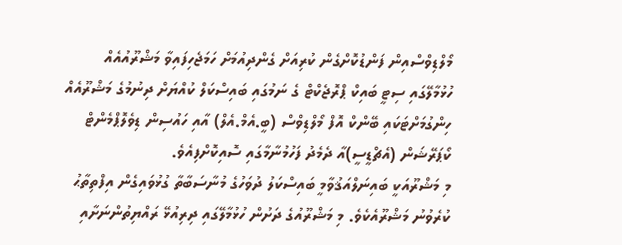މޯލްޑިވްސްއިން ފަންޑުކޮށްގެން ކުރިއަށް ގެންދިއުމަށް ހަމަޖެހިފައިވާ މަޝްރޫއުއެއް
ހުޅުމާލޭގައި ސިޓީ ބައިކް ޕްރޮޖެކްޓް ގެ ނަމުގައި ބައިސްކަލް ކުއްޔަށް ދިނުމުގެ މަޝްރޫއެއް ހިންގުމަށްޓަކައި ބޭންކް އޮފް މޯލްޑިވްސް (ބީ.އެމް.އެލް) އާއި ހައުސިން ޑިވެލޮޕްމެންޓް ކޯޕަރޭޝަން (އެޗްޑީސީ)އާ ދެމެދު ފަހުމުނާމާގައި ސޮއިކޮށްފިއެވެ.
މި މަޝްރޫއަކީ ބައިނަލްއަޤުވާމީ ބައިސްކަލު ދުވަހުގެ މުނާސަބާތާ ގުޅުވައިގެން އިފްތިތާޙު ކުރެވުނު މަޝްރޫއެކެވެ. މި މަޝްރޫއުގެ ދަށުން ހުޅުމާލޭގައި ދިރިއުޅޭ ރައްޔިތުންނަށާއި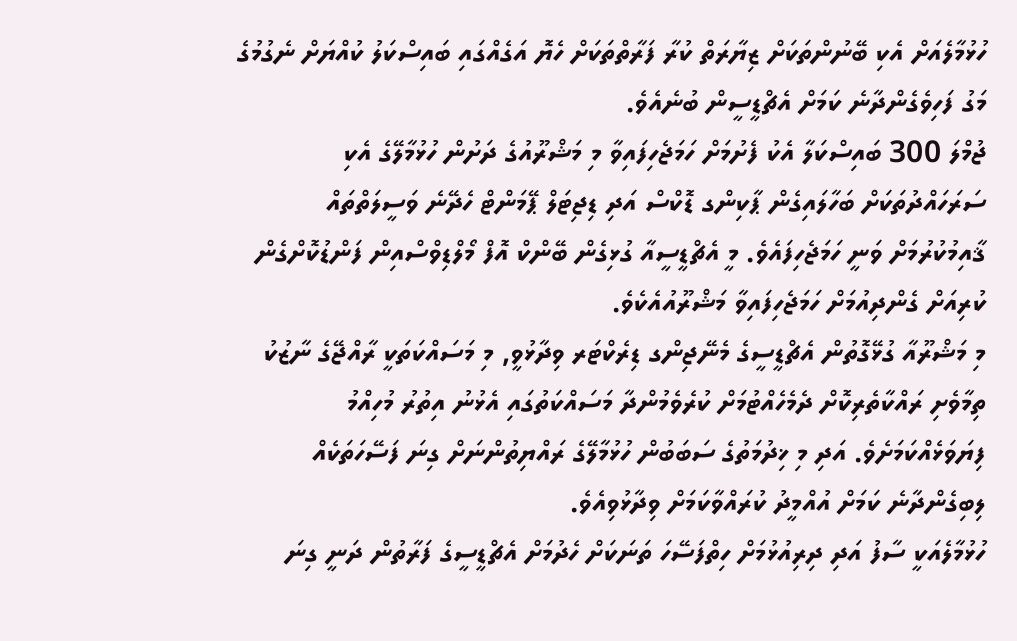ހުޅުމާލެއަށް އެކި ބޭނުންތަކަށް ޒިޔާރަތް ކުރާ ފަރާތްތަކަށް ހެޔޮ އަގެއްގައި ބައިސްކަލު ކުއްޔަށް ނެގުމުގެ މަގު ފަހިވެގެންދާނެ ކަމަށް އެޗްޑީސީން ބުނެއެވެ.
ޖުމްލަ 300 ބައިސްކަލާ އެކު ފެށުމަށް ހަމަޖެހިފައިވާ މި މަޝްރޫއުގެ ދަށުން ހުޅުމާލޭގެ އެކި ސަރަހައްދުތަކަށް ބަހާލައިގެން ޕާކިންގ ޑޮކްސް އަދި ޑިޖިޓަލް ޕޭމަންޓް ހެދޭނެ ވަސީލަތްތައް ޤާއިމުކުރުމަށް ވަނީ ހަމަޖެހިފައެވެ. މީ އެޗްޑީސީއާ ގުޅިގެން ބޭންކް އޮފް މޯލްޑިވްސްއިން ފަންޑުކޮށްގެން ކުރިއަށް ގެންދިއުމަށް ހަމަޖެހިފައިވާ މަޝްރޫއުއެކެވެ.
މި މަޝްރޫއާ ގުޅޭގޮތުން އެޗްޑީސީގެ މެނޭޖިންގ ޑިރެކްޓަރ ވިދާޅުވީ, މި މަސައްކަތަކީ ރާއްޖޭގެ ނާޒުކު ތިމާވެށި ރައްކާތެރިކޮށް ދެމެހެއްޓުމަށް ކުރެވެމުންދާ މަސައްކަތުގައި އެޅުނު އިތުރު މުހިއްމު ފިޔަވަޅެއްކަމަށެވެ. އަދި މި ޚިދުމަތުގެ ސަބަބުން ހުޅުމާލޭގެ ރައްޔިތުންނަށް ގިނަ ފަސޭހަތަކެއް ލިބިގެންދާނެ ކަމަށް އުއްމީދު ކުރައްވާކަމަށް ވިދާޅުވިއެވެ.
ހުޅުމާލެއަކީ ސާފު އަދި ދިރިއުޅުމަށް ހިތްފަސޭހަ ތަނަކަށް ހެދުމަށް އެޗްޑީސީގެ ފަރާތުން ދަނީ ގިނަ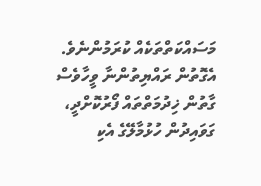މަސައްކަތްތަކެއް ކުރަމުންނެވެ. އެގޮތުން ރައްޔިތުންނާ ވީހާވެސް ގާތުން ޚިދުމަތްތައް ފޯރުކޮށްދީ، ގަވައިދުން ހުޅުމާލޭގެ އެކި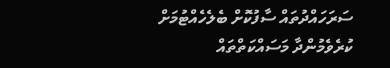ސަރަހައްދުތައް ސާފުކޮށް ބެލެހެއްޓުމަށް ކުރެވެމުންދާ މަސައްކަތްތައް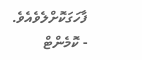ފާހަގަކޮށްލެވެއެވެ.
- ކޮމެންޓް